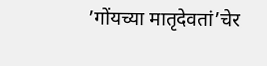’गोंयच्या मातृदेवतां’चेर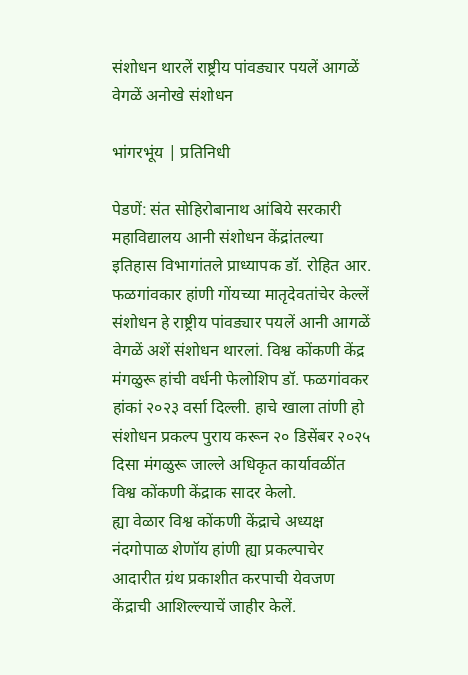संशोधन थारलें राष्ट्रीय पांवड्यार पयलें आगळें वेगळें अनोखे संशोधन

भांगरभूंय | प्रतिनिधी

पेडणें: संत सोहिरोबानाथ आंबिये सरकारी महाविद्यालय आनी संशोधन केंद्रांतल्या इतिहास विभागांतले प्राध्यापक डॉ. रोहित आर. फळगांवकार हांणी गोंयच्या मातृदेवतांचेर केल्लें संशोधन हे राष्ट्रीय पांवड्यार पयलें आनी आगळें वेगळें अशें संशोधन थारलां. विश्व कोंकणी केंद्र मंगळुरू हांची वर्धनी फेलोशिप डॉ. फळगांवकर हांकां २०२३ वर्सा दिल्ली. हाचे खाला तांणी हो संशोधन प्रकल्प पुराय करून २० डिसेंबर २०२५ दिसा मंगळुरू जाल्ले अधिकृत कार्यावळींत विश्व कोंकणी केंद्राक सादर केलो.
ह्या वेळार विश्व कोंकणी केंद्राचे अध्यक्ष नंदगोपाळ शेणॉय हांणी ह्या प्रकल्पाचेर आदारीत ग्रंथ प्रकाशीत करपाची येवजण केंद्राची आशिल्ल्याचें जाहीर केलें.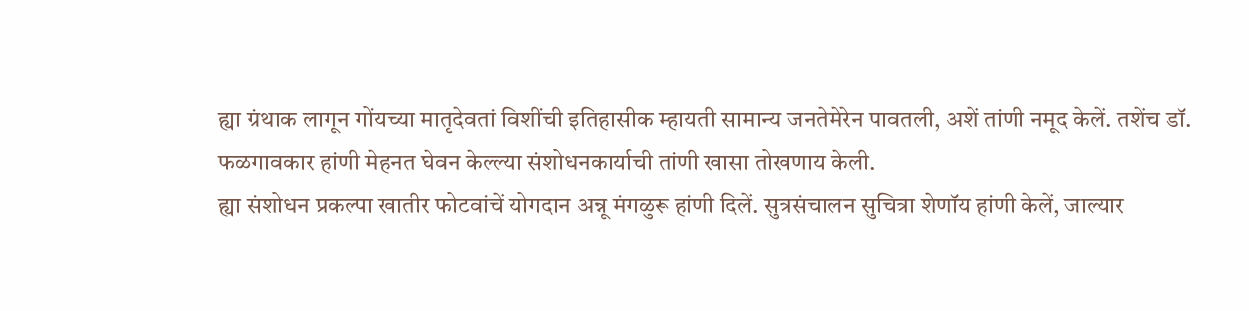ह्या ग्रंथाक लागून गोंयच्या मातृदेवतां विशींची इतिहासीक म्हायती सामान्य जनतेमेरेन पावतली, अशें तांणी नमूद केलें. तशेंच डॉ. फळगावकार हांणी मेहनत घेवन केल्ल्या संशोधनकार्याची तांणी खासा तोखणाय केली.
ह्या संशोधन प्रकल्पा खातीर फोटवांचें योगदान अन्नू मंगळुरू हांणी दिलें. सुत्रसंचालन सुचित्रा शेणॉय हांणी केलें, जाल्यार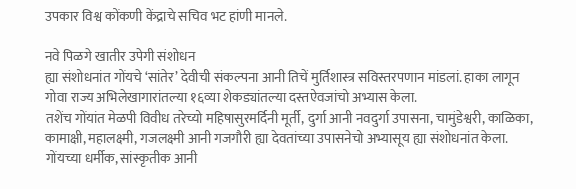उपकार विश्व कोंकणी केंद्राचे सचिव भट हांणी मानले.

नवे पिळगे खातीर उपेगी संशोधन
ह्या संशोधनांत गोंयचे ‘सांतेर’ देवीची संकल्पना आनी तिचें मुर्तिशास्त्र सविस्तरपणान मांडलां. हाका लागून गोवा राज्य अभिलेखागारांतल्या १६व्या शेकड्यांतल्या दस्तऐवजांचो अभ्यास केला.
तशेंच गोंयांत मेळपी विवीध तरेच्यो महिषासुरमर्दिनी मूर्ती, दुर्गा आनी नवदुर्गा उपासना, चामुंडेश्वरी, काळिका, कामाक्षी, महालक्ष्मी, गजलक्ष्मी आनी गजगौरी ह्या देवतांच्या उपासनेचो अभ्यासूय ह्या संशोधनांत केला. गोंयच्या धर्मीक, सांस्कृतीक आनी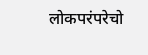लोकपरंपरेचो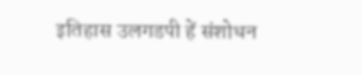इतिहास उलगडपी हें संशोधन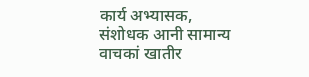कार्य अभ्यासक, संशोधक आनी सामान्य वाचकां खातीर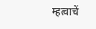म्हत्वाचें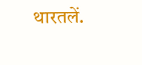थारतलें.